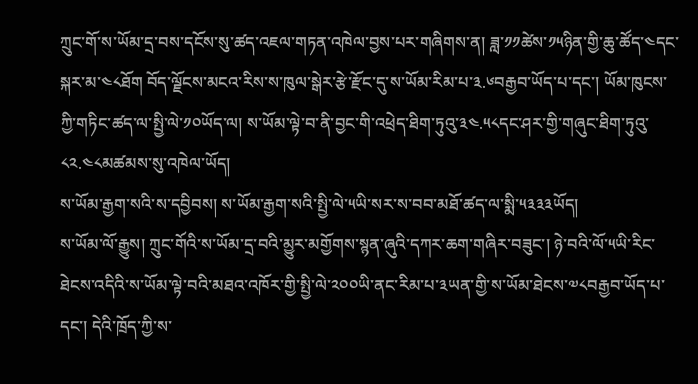ཀྲུང་གོ་ས་ཡོམ་དྲ་བས་དངོས་སུ་ཚད་འཇལ་གཏན་འཁེལ་བྱས་པར་གཞིགས་ན། ཟླ་༡༡ཚེས་༡༥ཉིན་གྱི་ཆུ་ཚོད་༤དང་སྐར་མ་༤༨ཐོག བོད་ལྗོངས་མངའ་རིས་ས་ཁུལ་སྒེར་རྩེ་རྫོང་དུ་ས་ཡོམ་རིམ་པ་༣.༦བརྒྱབ་ཡོད་པ་དང་། ཡོམ་ཁུངས་ཀྱི་གཏིང་ཚད་ལ་སྤྱི་ལེ་༡༠ཡོད་ལ། ས་ཡོམ་ལྟེ་བ་ནི་བྱང་གི་འཕྲེད་ཐིག་ཏུའུ་༣༤.༥༨དང་ཤར་གྱི་གཞུང་ཐིག་ཏུའུ་༨༢.༤༨མཚམས་སུ་འཁེལ་ཡོད།
ས་ཡོམ་རྒྱག་སའི་ས་དབྱིབས། ས་ཡོམ་རྒྱག་སའི་སྤྱི་ལེ་༥ཡི་སར་ས་བབ་མཐོ་ཚད་ལ་སྨི་༥༣༣༣ཡོད།
ས་ཡོམ་ལོ་རྒྱུས། ཀྲུང་གོའི་ས་ཡོམ་དྲ་བའི་མྱུར་མགྱོགས་སྙན་ཞུའི་དཀར་ཆག་གཞིར་བཟུང་། ཉེ་བའི་ལོ་༥ཡི་རིང་ཐེངས་འདིའི་ས་ཡོམ་ལྟེ་བའི་མཐའ་འཁོར་གྱི་སྤྱི་ལེ་༢༠༠ཡི་ནང་རིམ་པ་༣ཡན་གྱི་ས་ཡོམ་ཐེངས་༧༨བརྒྱབ་ཡོད་པ་དང་། དེའི་ཁྲོད་ཀྱི་ས་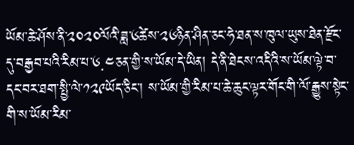ཡོམ་ཆེ་ཤོས་ནི་༢༠༢༠ལོའི་ཟླ་༦ཚེས་༢༦ཉིན་ཤིན་ཅང་ཧེ་ཐན་ས་ཁུལ་ཡུས་ཐེན་རྫོང་དུ་བརྒྱབ་པའི་རིམ་པ་༦.༤ཅན་གྱི་ས་ཡོམ་དེ་ཡིན། དེ་ནི་ཐེངས་འདིའི་ས་ཡོམ་ལྟེ་བ་དང་བར་ཐག་སྤྱི་ལེ་༡༢༩ཡོད་ཅིང་། ས་ཡོམ་གྱི་རིམ་པ་ཆེ་ཆུང་ལྟར་གོང་གི་ལོ་རྒྱུས་སྟེང་གི་ས་ཡོམ་རིམ་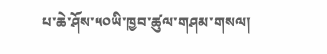པ་ཆེ་ཤོས་༥༠ཡི་ཁྱབ་ཚུལ་གཤམ་གསལ།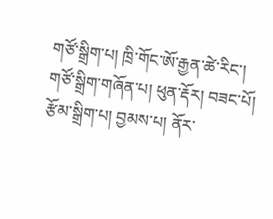གཙོ་སྒྲིག་པ། ཁྲི་གོང་ཨོ་རྒྱན་ཚེ་རིང་།
གཙོ་སྒྲིག་གཞོན་པ། ཕུན་རྡོར། བཟང་པོ།
རྩོམ་སྒྲིག་པ། བྱམས་པ། ནོར་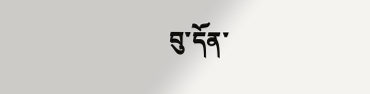བུ་དོན་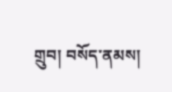གྲུབ། བསོད་ནམས།